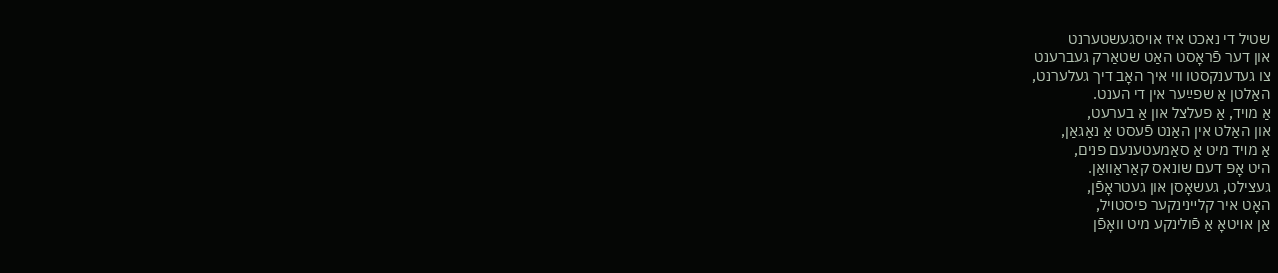שטיל די נאכט איז אױסגעשטערנט
און דער פֿראָסט האַט שטאַרק געברענט
צו געדענקסטו װי איך האָב דיך געלערנט,
האַלטן אַ שפײַער אין די הענט.
אַ מױד, אַ פעלצל און אַ בערעט,
און האַלט אין האַנט פֿעסט אַ נאַגאַן,
אַ מױד מיט אַ סאַמעטענעם פנים,
היט אָפּ דעם שונאס קאַראַװאַן.
געצילט, געשאָסן און געטראָפֿן,
האָט איר קלײנינקער פיסטױל,
אַן אױטאָ אַ פֿולינקע מיט װאָפֿן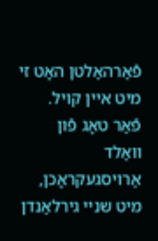פֿאַרהאַלטן האָט זי מיט אײן קױל.
פֿאַר טאָג פֿון װאַלד אַרױסגעקראָכן,
מיט שנײ גירלאַנדן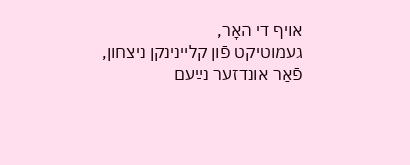אױף די האָר,
געמוטיקט פֿון קלײנינקן ניצחון,
פֿאַר אונדזער נײַעם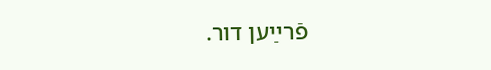פֿרײַען דור.